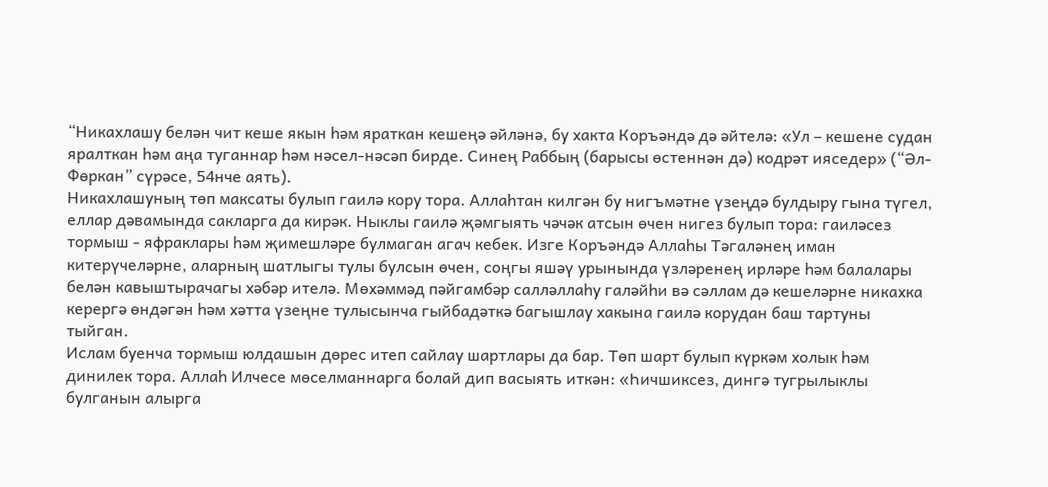“Никахлашу белән чит кеше якын һәм яраткан кешеңә әйләнә, бу хакта Коръәндә дә әйтелә: «Ул – кешене судан яралткан һәм аңа туганнар һәм нәсел-нәсәп бирде. Синең Раббың (барысы өстеннән дә) кодрәт ияседер» (“Әл-Фөркан” сүрәсе, 54нче аять).
Никахлашуның төп максаты булып гаилә кору тора. Аллаһтан килгән бу нигъмәтне үзеңдә булдыру гына түгел, еллар дәвамында сакларга да кирәк. Ныклы гаилә җәмгыять чәчәк атсын өчен нигез булып тора: гаиләсез тормыш - яфраклары һәм җимешләре булмаган агач кебек. Изге Коръәндә Аллаһы Тәгаләнең иман китерүчеләрне, аларның шатлыгы тулы булсын өчен, соңгы яшәү урынында үзләренең ирләре һәм балалары белән кавыштырачагы хәбәр ителә. Мөхәммәд пәйгамбәр салләллаһу галәйһи вә сәллам дә кешеләрне никахка керергә өндәгән һәм хәтта үзеңне тулысынча гыйбадәткә багышлау хакына гаилә корудан баш тартуны тыйган.
Ислам буенча тормыш юлдашын дөрес итеп сайлау шартлары да бар. Төп шарт булып күркәм холык һәм динилек тора. Аллаһ Илчесе мөселманнарга болай дип васыять иткән: «Һичшиксез, дингә тугрылыклы булганын алырга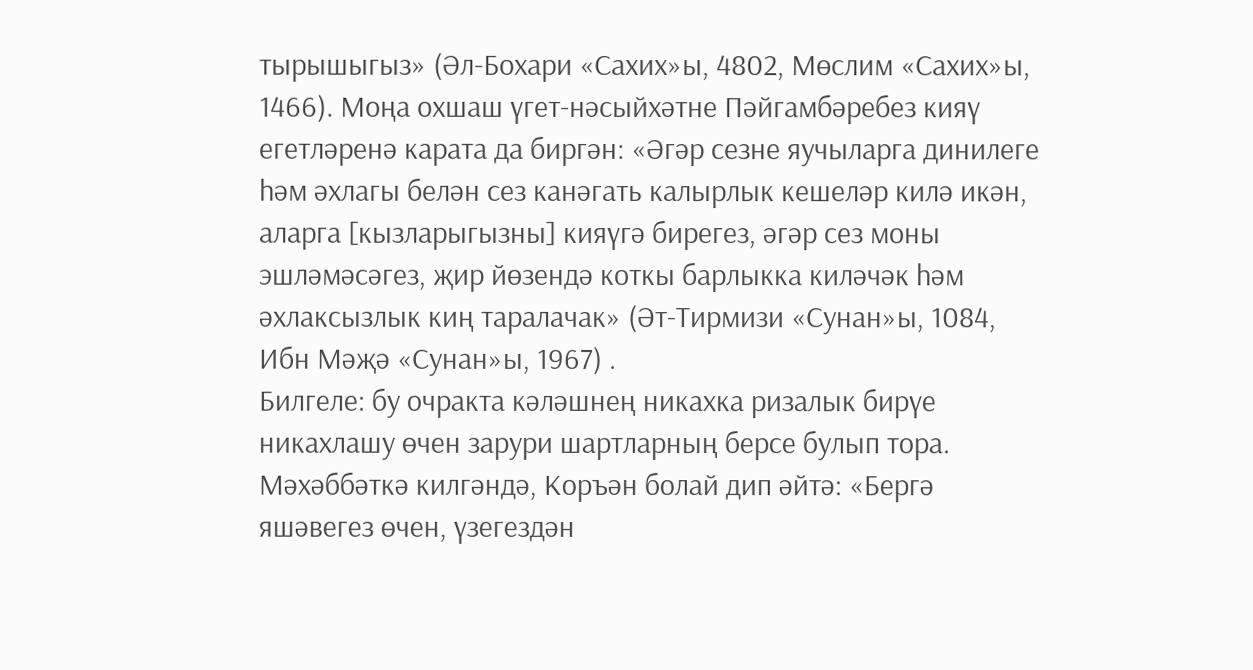тырышыгыз» (Әл-Бохари «Сахих»ы, 4802, Мөслим «Сахих»ы, 1466). Моңа охшаш үгет-нәсыйхәтне Пәйгамбәребез кияү егетләренә карата да биргән: «Әгәр сезне яучыларга динилеге һәм әхлагы белән сез канәгать калырлык кешеләр килә икән, аларга [кызларыгызны] кияүгә бирегез, әгәр сез моны эшләмәсәгез, җир йөзендә коткы барлыкка киләчәк һәм әхлаксызлык киң таралачак» (Әт-Тирмизи «Сунан»ы, 1084, Ибн Мәҗә «Сунан»ы, 1967) .
Билгеле: бу очракта кәләшнең никахка ризалык бирүе никахлашу өчен зарури шартларның берсе булып тора. Мәхәббәткә килгәндә, Коръән болай дип әйтә: «Бергә яшәвегез өчен, үзегездән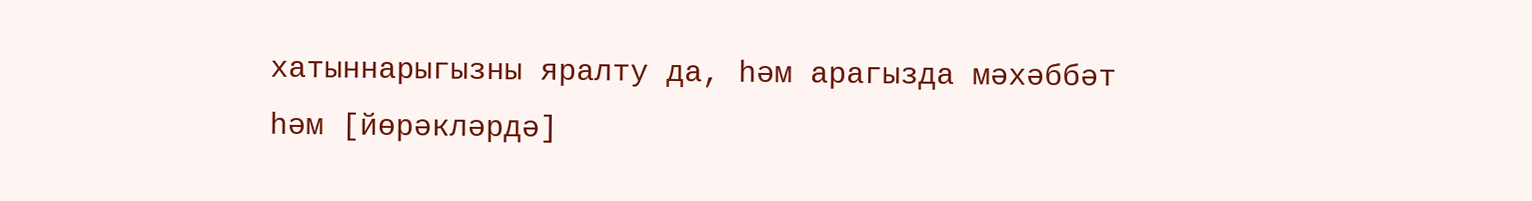хатыннарыгызны яралту да, һәм арагызда мәхәббәт һәм [йөрәкләрдә]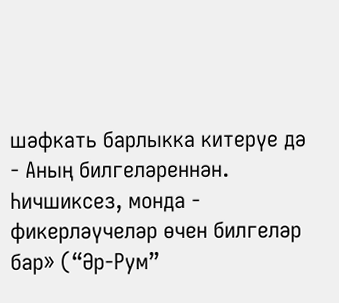шәфкать барлыкка китерүе дә - Аның билгеләреннән. Һичшиксез, монда - фикерләүчеләр өчен билгеләр бар» (“Әр-Рум”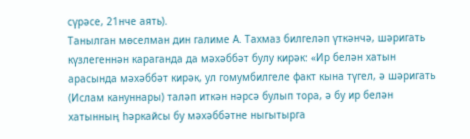сүрәсе, 21нче аять).
Танылган мөселман дин галиме А. Тахмаз билгеләп үткәнчә, шәригать күзлегеннән караганда да мәхәббәт булу кирәк: «Ир белән хатын арасында мәхәббәт кирәк, ул гомумбилгеле факт кына түгел, ә шәригать (Ислам кануннары) таләп иткән нәрсә булып тора, ә бу ир белән хатынның һәркайсы бу мәхәббәтне ныгытырга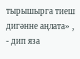тырышырга тиеш дигәнне аңлата» , - дип яза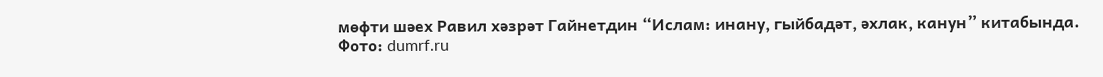мөфти шәех Равил хәзрәт Гайнетдин “Ислам: инану, гыйбадәт, әхлак, канун” китабында.
Фото: dumrf.ru